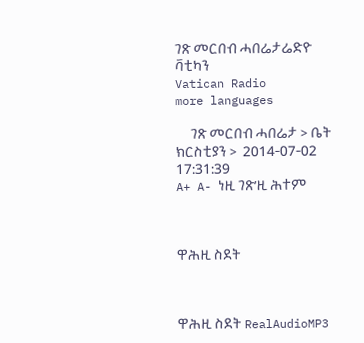ገጽ መርበብ ሓበሬታሬድዮ ቫቲካን
Vatican Radio
more languages

     ገጽ መርበብ ሓበሬታ > ቤት ክርስቲያን >  2014-07-02 17:31:39
A+ A- ነዚ ገጽ’ዚ ሕተም



ዋሕዚ ስደት



ዋሕዚ ስደት RealAudioMP3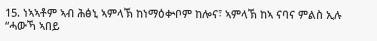15. ነኣኣቶም ኣብ ሕፅኒ ኣምላኽ ከነማዕቍቦም ከሎና፣ ኣምላኽ ከኣ ናባና ምልስ ኢሉ “ሓውኻ ኣበይ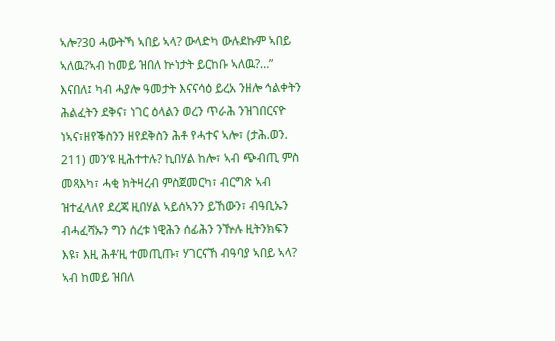ኣሎ?30 ሓውትኻ ኣበይ ኣላ? ውላድካ ውሉደኩም ኣበይ ኣለዉ?ኣብ ከመይ ዝበለ ኵነታት ይርከቡ ኣለዉ?…” እናበለ፤ ካብ ሓያሎ ዓመታት እናናሳዕ ይረአ ንዘሎ ኅልቀትን ሕልፈትን ደቅና፣ ነገር ዕላልን ወረን ጥራሕ ንዝገበርናዮ ነኣና፣ዘየቕስንን ዘየደቅስን ሕቶ የሓተና ኣሎ፣ (ታሕ.ወን. 211) መን’ዩ ዚሕተተሉ? ኪበሃል ከሎ፣ ኣብ ጭብጢ ምስ መጻእካ፣ ሓቂ ክትዛረብ ምስጀመርካ፣ ብርግጽ ኣብ ዝተፈላለየ ደረጃ ዚበሃል ኣይሰኣንን ይኸውን፣ ብዓቢኡን ብሓፈሻኡን ግን ሰረቱ ነዊሕን ሰፊሕን ንዅሉ ዚትንክፍን እዩ፣ እዚ ሕቶ’ዚ ተመጢጡ፣ ሃገርናኸ ብዓባያ ኣበይ ኣላ? ኣብ ከመይ ዝበለ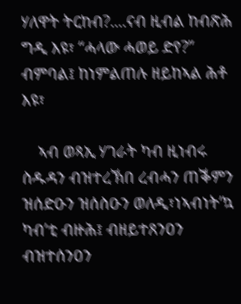ሃለዋት ትርከብ?....ናብ ዚብል ከብጽሕ ግዲ እዩ፣ “ሓላው ሓወይ ድየ?” ብምባል፤ ከነምልጠሉ ዘይከኣል ሕቶ እዩ፣

    ኣብ ወጻኢ ሃገራት ካብ ዚነብሩ ስዱዳን ብዝተረኽበ ረብሓን ጠቕምን ዝሰድዑን ዝሰስዑን ወለዲ፣ነኣብነት’ኳ ካብ’ቲ ብዙሕ፤ ብዘይተጸንዐን ብዝተሰንዐን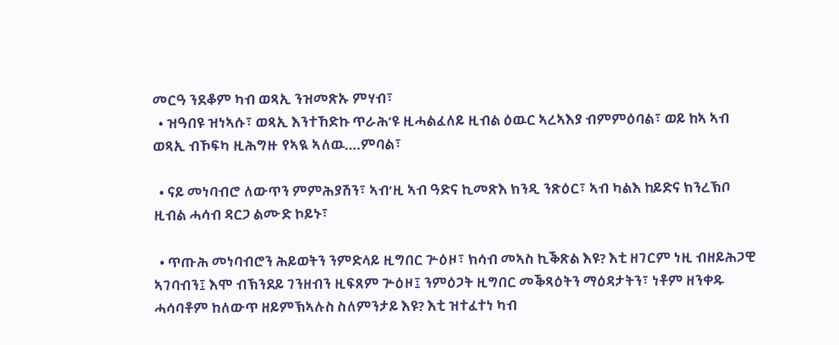መርዓ ንደቆም ካብ ወጻኢ ንዝመጽኡ ምሃብ፣
  • ዝዓበዩ ዝነኣሱ፣ ወጻኢ እንተኸድኩ ጥራሕ’ዩ ዚሓልፈለይ ዚብል ዕዉር ኣረኣእያ ብምምዕባል፣ ወይ ከኣ ኣብ ወጻኢ ብኾፍካ ዚሕግዙ የኣዪ ኣለዉ....ምባል፣

  • ናይ መነባብሮ ለውጥን ምምሕያሽን፣ ኣብ’ዚ ኣብ ዓድና ኪመጽእ ክንዲ ንጽዕር፣ ኣብ ካልእ ከይድና ክንረኽቦ ዚብል ሓሳብ ዳርጋ ልሙድ ኮይኑ፣

  • ጥጡሕ መነባብሮን ሕይወትን ንምድላይ ዚግበር ጕዕዞ፣ ክሳብ መኣስ ኪቕጽል እዩ? እቲ ዘገርም ነዚ ብዘይሕጋዊ ኣገባብን፤ እሞ ብኽንደይ ገንዘብን ዚፍጸም ጕዕዞ፤ ንምዕጋት ዚግበር መቕጻዕትን ማዕዳታትን፣ ነቶም ዘንቀዱ ሓሳባቶም ከለውጥ ዘይምኽኣሉስ ስለምንታይ እዩ? እቲ ዝተፈተነ ካብ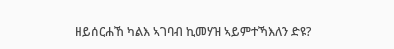ዘይሰርሐኸ ካልእ ኣገባብ ኪመሃዝ ኣይምተኻእለን ድዩ?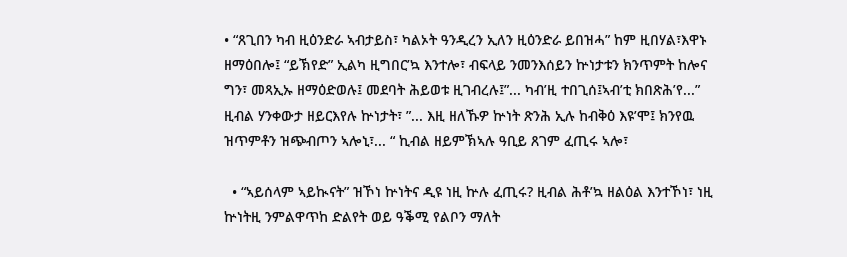• “ጸጊበን ካብ ዚዕንድራ ኣብታይስ፣ ካልኦት ዓንዲረን ኢለን ዚዕንድራ ይበዝሓ” ከም ዚበሃል፣እዋኑ ዘማዕበሎ፤ “ይኽየድ” ኢልካ ዚግበር’ኳ እንተሎ፣ ብፍላይ ንመንእሰይን ኵነታቱን ክንጥምት ከሎና ግን፣ መጻኢኡ ዘማዕድወሉ፤ መደባት ሕይወቱ ዚገብረሉ፤”... ካብ’ዚ ተበጊሰ፤ኣብ’ቲ ክበጽሕ’የ...” ዚብል ሃንቀውታ ዘይርእየሉ ኵነታት፣ ”... እዚ ዘለኹዎ ኵነት ጽንሕ ኢሉ ከብቅዕ እዩ’ሞ፤ ክንየዉ ዝጥምቶን ዝጭብጦን ኣሎኒ፣... “ ኪብል ዘይምኽኣሉ ዓቢይ ጸገም ፈጢሩ ኣሎ፣

  • “ኣይሰላም ኣይኲናት” ዝኾነ ኵነትና ዲዩ ነዚ ኵሉ ፈጢሩ? ዚብል ሕቶ’ኳ ዘልዕል እንተኾነ፣ ነዚ ኵነትዚ ንምልዋጥከ ድልየት ወይ ዓቕሚ የልቦን ማለት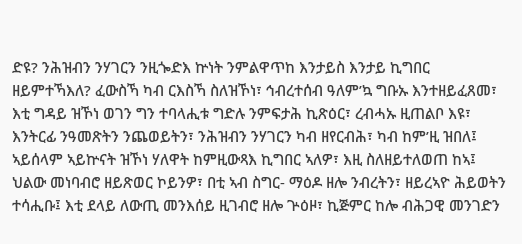ድዩ? ንሕዝብን ንሃገርን ንዚጐድእ ኵነት ንምልዋጥከ እንታይስ እንታይ ኪግበር ዘይምተኻእለ? ፈውስኻ ካብ ርእስኻ ስለዝኾነ፣ ኅብረተሰብ ዓለም’ኳ ግቡኡ እንተዘይፈጸመ፣ እቲ ግዳይ ዝኾነ ወገን ግን ተባላሒቱ ግድሉ ንምፍታሕ ኪጽዕር፣ ረብሓኡ ዚጠልቦ እዩ፣ እንትርፊ ንዓመጽትን ንጨወይትን፣ ንሕዝብን ንሃገርን ካብ ዘየርብሕ፣ ካብ ከም’ዚ ዝበለ፤ ኣይሰላም ኣይኵናት ዝኾነ ሃለዋት ከምዚውጻእ ኪግበር ኣለዎ፣ እዚ ስለዘይተለወጠ ከኣ፤ ህልው መነባብሮ ዘይጽወር ኮይንዎ፣ በቲ ኣብ ስግር- ማዕዶ ዘሎ ንብረትን፣ ዘይረኣዮ ሕይወትን ተሳሒቡ፤ እቲ ደላይ ለውጢ መንእሰይ ዚገብሮ ዘሎ ጕዕዞ፣ ኪጅምር ከሎ ብሕጋዊ መንገድን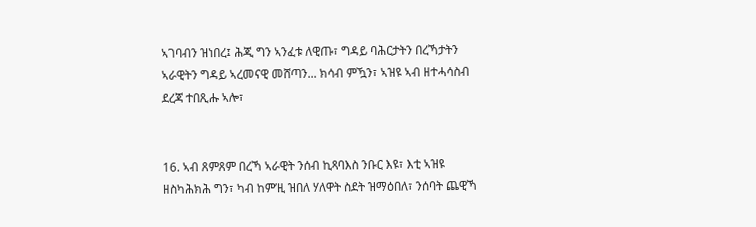ኣገባብን ዝነበረ፤ ሕጂ ግን ኣንፈቱ ለዊጡ፣ ግዳይ ባሕርታትን በረኻታትን ኣራዊትን ግዳይ ኣረመናዊ መሸጣን... ክሳብ ምዃን፣ ኣዝዩ ኣብ ዘተሓሳስብ ደረጃ ተበጺሑ ኣሎ፣


16. ኣብ ጸምጸም በረኻ ኣራዊት ንሰብ ኪጻባእስ ንቡር እዩ፣ እቲ ኣዝዩ ዘስካሕክሕ ግን፣ ካብ ከም’ዚ ዝበለ ሃለዋት ስደት ዝማዕበለ፣ ንሰባት ጨዊኻ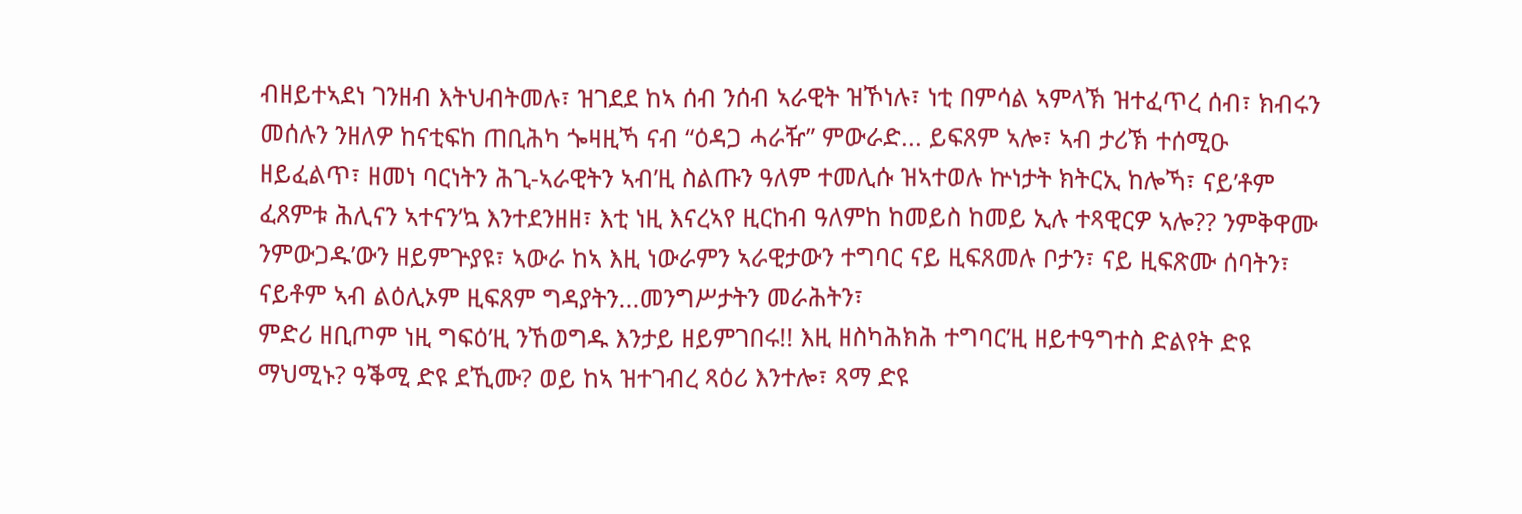ብዘይተኣደነ ገንዘብ እትህብትመሉ፣ ዝገደደ ከኣ ሰብ ንሰብ ኣራዊት ዝኾነሉ፣ ነቲ በምሳል ኣምላኽ ዝተፈጥረ ሰብ፣ ክብሩን መሰሉን ንዘለዎ ከናቲፍከ ጠቢሕካ ጐዛዚኻ ናብ “ዕዳጋ ሓራዥ” ምውራድ... ይፍጸም ኣሎ፣ ኣብ ታሪኽ ተሰሚዑ ዘይፈልጥ፣ ዘመነ ባርነትን ሕጊ-ኣራዊትን ኣብ’ዚ ስልጡን ዓለም ተመሊሱ ዝኣተወሉ ኵነታት ክትርኢ ከሎኻ፣ ናይ’ቶም ፈጸምቱ ሕሊናን ኣተናን’ኳ እንተደንዘዘ፣ እቲ ነዚ እናረኣየ ዚርከብ ዓለምከ ከመይስ ከመይ ኢሉ ተጻዊርዎ ኣሎ?? ንምቅዋሙ ንምውጋዱ’ውን ዘይምጕያዩ፣ ኣውራ ከኣ እዚ ነውራምን ኣራዊታውን ተግባር ናይ ዚፍጸመሉ ቦታን፣ ናይ ዚፍጽሙ ሰባትን፣ ናይቶም ኣብ ልዕሊኦም ዚፍጸም ግዳያትን...መንግሥታትን መራሕትን፣
ምድሪ ዘቢጦም ነዚ ግፍዕ’ዚ ንኸወግዱ እንታይ ዘይምገበሩ!! እዚ ዘስካሕክሕ ተግባር’ዚ ዘይተዓግተስ ድልየት ድዩ ማህሚኑ? ዓቕሚ ድዩ ደኺሙ? ወይ ከኣ ዝተገብረ ጻዕሪ እንተሎ፣ ጻማ ድዩ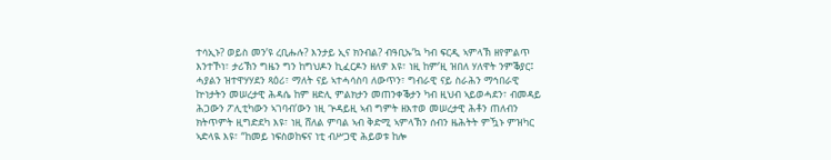ተሳኢኑ? ወይስ መን’ዩ ረቢሑሉ? እንታይ ኢና ክንብል? ብዓቢኡ’ኳ ካብ ፍርዲ ኣምላኽ ዘየምልጥ እንተኾነ፣ ታሪኽን ግዜን ግን ከግህዶን ኪፈርዶን ዘለዎ እዩ፣ ነዚ ከም’ዚ ዝበለ ሃለዋት ንምቕያር፤ ሓያልን ዝተዋሃሃደን ጻዕሪ፣ ማለት ናይ ኣተሓሳስባ ለውጥን፣ ግብራዊ ናይ ስራሕን ማኅበራዊ ኵነታትን መሠረታዊ ሕዳሴ ከም ዘድሊ ምልክታን መጠንቀቕታን ካብ ዚህብ ኣይወሓደን፣ ብመዳይ ሕጋውን ፖሊቲካውን ኣገባብ’ውን ነዚ ጕዳይዚ ኣብ ግምት ዘእተወ መሠረታዊ ሕቶን ጠለብን ክትጥምት ዚግድደካ እዩ፣ ነዚ ሸለል ምባል ኣብ ቅድሚ ኣምላኽን ሰብን ዜሕትት ምዃኑ ምዝካር ኣድላዪ እዩ፣ “ከመይ ነፍስወከፍና ነቲ ብሥጋዊ ሕይወቱ ከሎ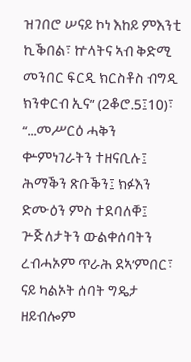ዝገበሮ ሠናይ ኮነ እከይ ምእንቲ ኪቕበል፣ ኵላትና ኣብ ቅድሚ መንበር ፍርዲ ክርስቶስ ብግዲ ክንቀርብ ኢና” (2ቆሮ.5፤10)፣ “...መሥርዕ ሓቅን ቍምነገራትን ተዘናቢሉ፤ ሕማቕን ጽቡቕን፤ ክፉእን ድሙዕን ምስ ተደባለቐ፤ ጕጅለታትን ውልቀሰባትን ረብሓኦም ጥራሕ ደኣ’ምበር፣ ናይ ካልኦት ሰባት ግዴታ ዘይብሎም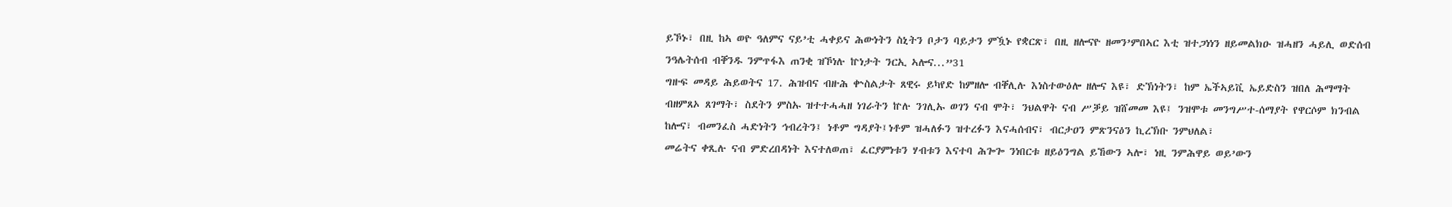ይኾኑ፣ በዚ ከኣ ወዮ ዓለምና ናይ’ቲ ሓቀይና ሕውነትን ስኒትን ቦታን ባይታን ምዃኑ የቋርጽ፣ በዚ ዘሎናዮ ዘመን’ምበኣር እቲ ዝተጋነነን ዘይመልክዑ ዝሓዘን ሓይሊ ወድሰብ ንዓሌትሰብ ብቐንዱ ንምጥፋእ ጠንቂ ዝኾነሉ ኵነታት ንርኢ ኣሎና...”31
ግዙፍ መዳይ ሕይወትና 17. ሕዝብና ብዙሕ ቍስልታት ጸዊሩ ይካየድ ከምዘሎ ብቐሊሉ እነስተውዕሎ ዘሎና እዩ፣ ድኽነትን፣ ከም ኤችኣይቪ ኤይድስን ዝበለ ሕማማት ብዘምጸኦ ጸገማት፣ ስደትን ምስኡ ዝተተሓሓዘ ነገራትን ኵሉ ንገሊኡ ወገን ናብ ሞት፣ ንህልዋት ናብ ሥቓይ ዝሸመመ እዩ፤ ንዝሞቱ መንግሥተ-ሰማያት የዋርሶም ክንብል ከሎና፣ ብመንፈስ ሓድነትን ኅብረትን፤ ነቶም ግዳያት፤ነቶም ዝሓለፉን ዝተረፉን እናሓሰብና፣ ብርታዐን ምጽንናዕን ኪረኽቡ ንምህለል፣
መሬትና ቀጺሉ ናብ ምድረበዳነት እናተለወጠ፣ ፈርያምነቱን ሃብቱን እናተባ ሕጐጐ ንነበርቱ ዘይዕንግል ይኸውን ኣሎ፣ ነዚ ንምሕዋይ ወይ’ውን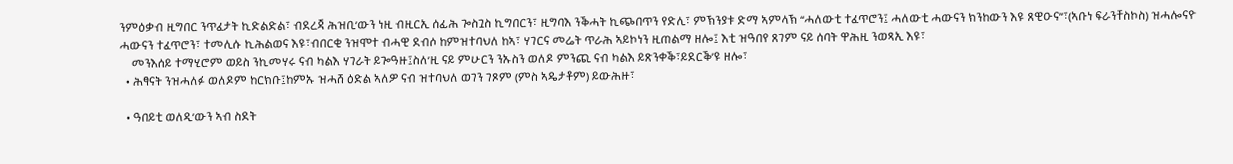ንምዕቃብ ዚግበር ንጥፈታት ኪድልድል፣ ብደረጃ ሕዝቢ’ውን ነዚ ብዚርኢ ሰፊሕ ጐስጓስ ኪግበርን፣ ዚግባእ ንቕሓት ኪጭበጥን የድሊ፣ ምኽንያቱ ድማ ኣምላኽ “ሓለውቲ ተፈጥሮን፤ ሓለውቲ ሓውናን ክንከውን እዩ ጸዊዑና”፣(ኣቡነ ፍራንቸስኮስ) ዝሓሎናዮ ሓውናን ተፈጥሮን፣ ተመሊሱ ኪሕልወና እዩ፣ብበርቂ ንዝሞተ ብሓዊ ደብሶ ከምዝተባህለ ከኣ፣ ሃገርና መሬት ጥራሕ ኣይኮነን ዚጠልማ ዘሎ፤ እቲ ዝዓበየ ጸገም ናይ ሰባት ዋሕዚ ንወጻኢ እዩ፣
    መንእሰይ ተማሂሮም ወይስ ንኪመሃሩ ናብ ካልእ ሃገራት ይጐዓዙ፤ስለ’ዚ ናይ ምሁርን ንኡስን ወለዶ ምንጪ ናብ ካልእ ይጽንቀቕ፣ይደርቕ’ዩ ዘሎ፣
  • ሕፃናት ንዝሓለፉ ወለዶም ከርክቡ፤ከምኡ ዝሓሸ ዕድል ኣለዎ ናብ ዝተባህለ ወገን ገጾም (ምስ ኣዴታቶም) ይውሕዙ፣

  • ዓበይቲ ወለዲ’ውን ኣብ ስደት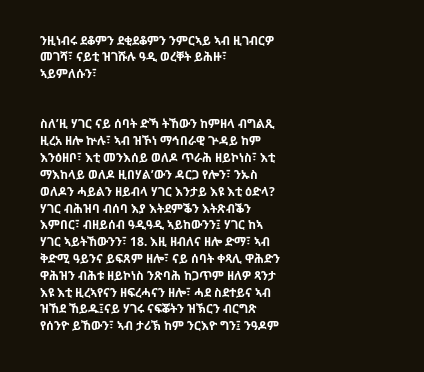ንዚነብሩ ደቆምን ደቂደቆምን ንምርኣይ ኣብ ዚገብርዎ መገሻ፣ ናይቲ ዝገሹሉ ዓዲ ወረቐት ይሕዙ፣ ኣይምለሱን፣


ስለ’ዚ ሃገር ናይ ሰባት ድኻ ትኸውን ከምዘላ ብግልጺ ዚረአ ዘሎ ኵሉ፣ ኣብ ዝኾነ ማኅበራዊ ጕዳይ ከም እንዕዘቦ፣ እቲ መንእሰይ ወለዶ ጥራሕ ዘይኮነስ፣ እቲ ማእከላይ ወለዶ ዚበሃል’ውን ዳርጋ የሎን፣ ንኡስ ወለዶን ሓይልን ዘይብላ ሃገር እንታይ እዩ እቲ ዕድላ? ሃገር ብሕዝባ ብሰባ እያ እትደምቕን እትጽብቕን እምበር፣ ብዘይሰብ ዓዲዓዲ ኣይከውንን፤ ሃገር ከኣ ሃገር ኣይትኸውንን፣ 18. እዚ ዘብለና ዘሎ ድማ፣ ኣብ ቅድሚ ዓይንና ይፍጸም ዘሎ፣ ናይ ሰባት ቀጻሊ ዋሕድን ዋሕዝን ብሕቱ ዘይኮነስ ንጽባሕ ከጋጥም ዘለዎ ጻንታ እዩ እቲ ዚረኣየናን ዘፍረሓናን ዘሎ፣ ሓደ ስደተይና ኣብ ዝኸደ ኸይዱ፤ናይ ሃገሩ ናፍቖትን ዝኽርን ብርግጽ የሰንዮ ይኸውን፣ ኣብ ታሪኽ ከም ንርእዮ ግን፤ ንዓዶም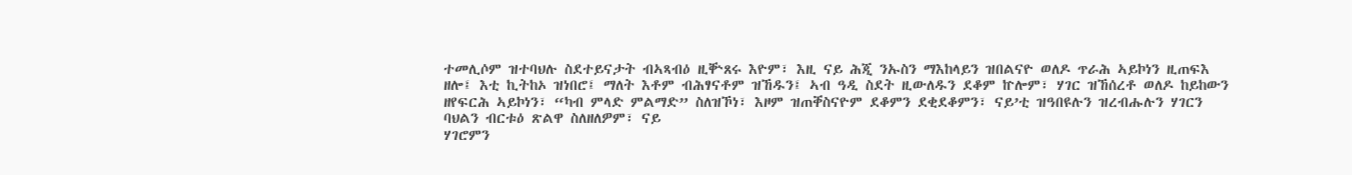ተመሊሶም ዝተባህሉ ስደተይናታት ብኣጻብዕ ዚቝጸሩ እዮም፣ እዚ ናይ ሕጂ ንኡስን ማእከላይን ዝበልናዮ ወለዶ ጥራሕ ኣይኮነን ዚጠፍእ ዘሎ፤ እቲ ኪትከኦ ዝነበሮ፤ ማለት እቶም ብሕፃናቶም ዝኸዱን፤ ኣብ ዓዲ ስደት ዚውለዱን ደቆም ኵሎም፣ ሃገር ዝኸሰረቶ ወለዶ ከይከውን ዘየፍርሕ ኣይኮነን፣ “ካብ ምላድ ምልማድ” ስለዝኾነ፣ እዞም ዝጠቐስናዮም ደቆምን ደቂደቆምን፣ ናይ’ቲ ዝዓበዩሉን ዝረብሑሉን ሃገርን ባህልን ብርቱዕ ጽልዋ ስለዘለዎም፣ ናይ
ሃገሮምን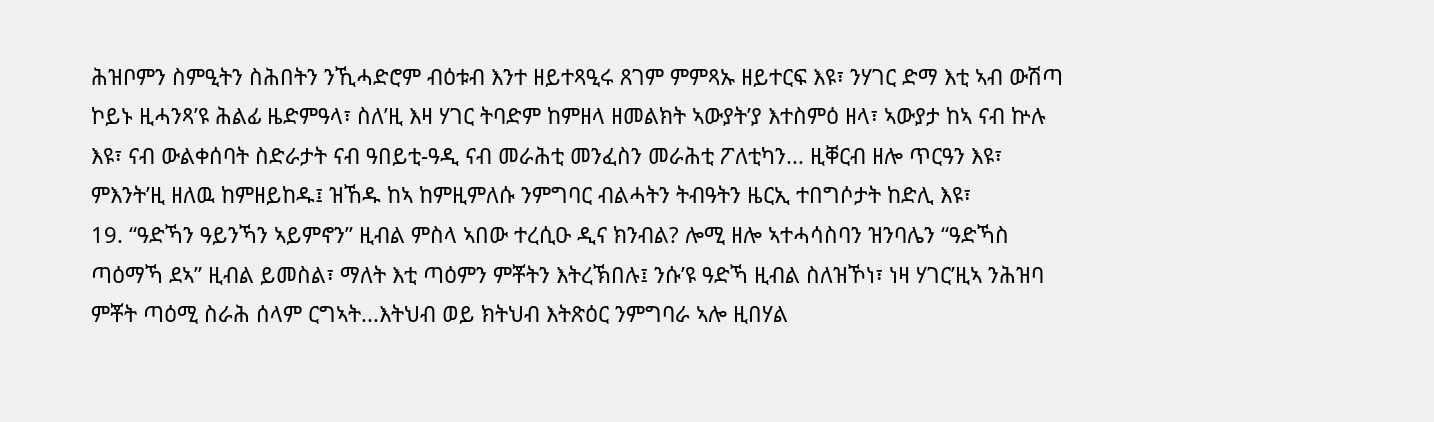ሕዝቦምን ስምዒትን ስሕበትን ንኺሓድሮም ብዕቱብ እንተ ዘይተጻዒሩ ጸገም ምምጻኡ ዘይተርፍ እዩ፣ ንሃገር ድማ እቲ ኣብ ውሽጣ ኮይኑ ዚሓንጻ’ዩ ሕልፊ ዜድምዓላ፣ ስለ’ዚ እዛ ሃገር ትባድም ከምዘላ ዘመልክት ኣውያት’ያ እተስምዕ ዘላ፣ ኣውያታ ከኣ ናብ ኵሉ እዩ፣ ናብ ውልቀሰባት ስድራታት ናብ ዓበይቲ-ዓዲ ናብ መራሕቲ መንፈስን መራሕቲ ፖለቲካን... ዚቐርብ ዘሎ ጥርዓን እዩ፣ ምእንት’ዚ ዘለዉ ከምዘይከዱ፤ ዝኸዱ ከኣ ከምዚምለሱ ንምግባር ብልሓትን ትብዓትን ዜርኢ ተበግሶታት ከድሊ እዩ፣
19. “ዓድኻን ዓይንኻን ኣይምኖን” ዚብል ምስላ ኣበው ተረሲዑ ዲና ክንብል? ሎሚ ዘሎ ኣተሓሳስባን ዝንባሌን “ዓድኻስ ጣዕማኻ ደኣ” ዚብል ይመስል፣ ማለት እቲ ጣዕምን ምቾትን እትረኽበሉ፤ ንሱ’ዩ ዓድኻ ዚብል ስለዝኾነ፣ ነዛ ሃገር’ዚኣ ንሕዝባ ምቾት ጣዕሚ ስራሕ ሰላም ርግኣት...እትህብ ወይ ክትህብ እትጽዕር ንምግባራ ኣሎ ዚበሃል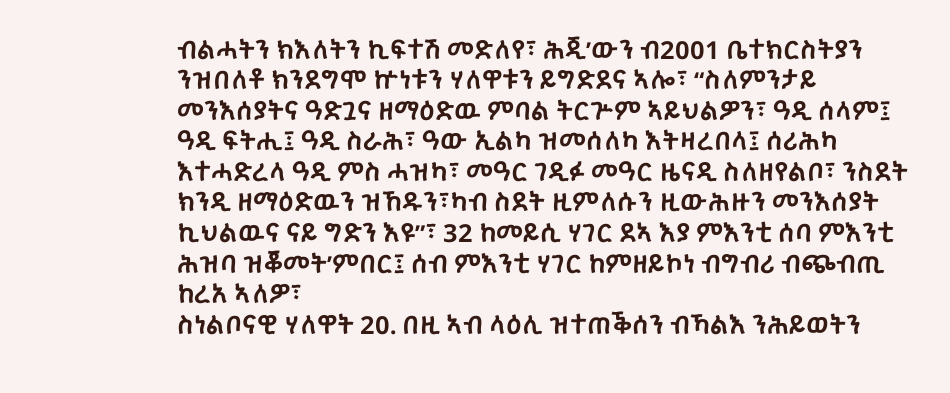ብልሓትን ክእለትን ኪፍተሽ መድለየ፣ ሕጂ’ውን ብ2001 ቤተክርስትያን ንዝበለቶ ክንደግሞ ኵነቱን ሃለዋቱን ይግድደና ኣሎ፣ “ስለምንታይ መንእሰያትና ዓድጓና ዘማዕድዉ ምባል ትርጕም ኣይህልዎን፣ ዓዲ ሰላም፤ ዓዲ ፍትሒ፤ ዓዲ ስራሕ፣ ዓው ኢልካ ዝመሰለካ እትዛረበላ፤ ሰሪሕካ እተሓድረላ ዓዲ ምስ ሓዝካ፣ መዓር ገዲፉ መዓር ዜናዲ ስለዘየልቦ፣ ንስደት ክንዲ ዘማዕድዉን ዝኸዱን፣ካብ ስደት ዚምለሱን ዚውሕዙን መንእሰያት ኪህልዉና ናይ ግድን እዩ”፣ 32 ከመይሲ ሃገር ደኣ እያ ምእንቲ ሰባ ምእንቲ ሕዝባ ዝቖመት’ምበር፤ ሰብ ምእንቲ ሃገር ከምዘይኮነ ብግብሪ ብጭብጢ ከረአ ኣለዎ፣
ስነልቦናዊ ሃለዋት 20. በዚ ኣብ ላዕሊ ዝተጠቕሰን ብኻልእ ንሕይወትን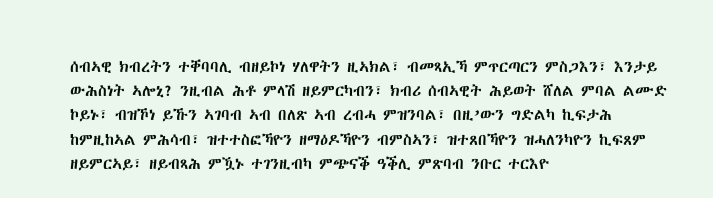ሰብኣዊ ክብረትን ተቐባባሊ ብዘይኮነ ሃለዋትን ዚኣክል፣ ብመጻኢኻ ምጥርጣርን ምስጋእን፣ እንታይ ውሕስነት ኣሎኒ? ንዚብል ሕቶ ምላሽ ዘይምርካብን፣ ክብሪ ሰብኣዊት ሕይወት ሸለል ምባል ልሙድ ኮይኑ፣ ብዝኾነ ይኹን ኣገባብ ኣብ በለጽ ኣብ ረብሓ ምዝንባል፣ በዚ’ውን ግድልካ ኪፍታሕ ከምዚከኣል ምሕሳብ፣ ዝተተስፎኻዮን ዘማዕዶኻዮን ብምስኣን፣ ዝተጸበኻዮን ዝሓለንካዮን ኪፍጸም ዘይምርኣይ፣ ዘይብጻሕ ምዃኑ ተገንዚብካ ምጭናቕ ዓቕሊ ምጽባብ ንቡር ተርእዮ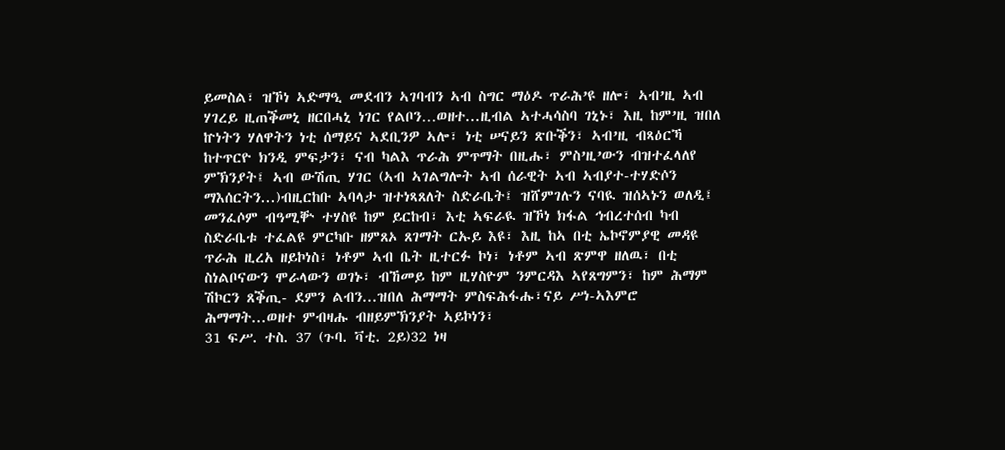ይመስል፣ ዝኾነ ኣድማዒ መደብን ኣገባብን ኣብ ስግር ማዕዶ ጥራሕ’ዩ ዘሎ፣ ኣብ’ዚ ኣብ ሃገረይ ዚጠቕመኒ ዘርበሓኒ ነገር የልቦን…ወዘተ...ዚብል ኣተሓሳስባ ገኒኑ፣ እዚ ከም’ዚ ዝበለ ኵነትን ሃለዋትን ነቲ ሰማይና ኣደቢንዎ ኣሎ፣ ነቲ ሠናይን ጽቡቕን፣ ኣብ’ዚ ብጻዕርኻ ከተጥርዮ ክንዲ ምፍታን፣ ናብ ካልእ ጥራሕ ምጥማት በዚሑ፣ ምስ’ዚ’ውን ብዝተፈላለየ ምኽንያት፤ ኣብ ውሽጢ ሃገር (ኣብ ኣገልግሎት ኣብ ሰራዊት ኣብ ኣብያተ-ተሃድሶን ማእሰርትን...)ብዚርከቡ ኣባላታ ዝተነጻጸለት ስድራቤት፤ ዝሸምገሉን ናባዪ ዝሰኣኑን ወለዲ፤ መንፈሶም ብዓሚቝ ተሃስዩ ከም ይርከብ፣ እቲ ኣፍራዪ ዝኾነ ክፋል ኅብረተሰብ ካብ ስድራቤቱ ተፈልዩ ምርካቡ ዘምጸኦ ጸገማት ርኡይ እዩ፣ እዚ ከኣ በቲ ኤኮኖምያዊ መዳዩ ጥራሕ ዚረአ ዘይኮነስ፣ ነቶም ኣብ ቤት ዚተርፉ ኮነ፣ ነቶም ኣብ ጽምዋ ዘለዉ፣ በቲ ስነልቦናውን ሞራላውን ወገኑ፣ ብኸመይ ከም ዚሃስዮም ንምርዳእ ኣየጸግምን፣ ከም ሕማም ሽኮርን ጸቕጢ- ደምን ልብን...ዝበለ ሕማማት ምስፍሕፋሑ፣ናይ ሥነ-ኣእምሮ ሕማማት...ወዘተ ምብዛሑ ብዘይምኽንያት ኣይኮነን፣
31 ፍሥ. ተስ. 37 (ጉባ. ቫቲ. 2ይ)32 ነዛ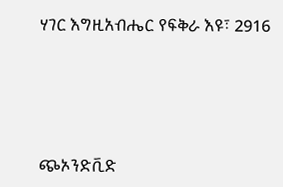ሃገር እግዚአብሔር የፍቅራ እዩ፣ 2916




ጭኦንድቪድ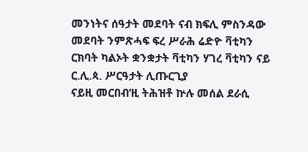መንነትና ሰዓታት መደባት ናብ ክፍሊ ምስንዳው መደባት ንምጽሓፍ ፍረ ሥራሕ ሬድዮ ቫቲካን ርክባት ካልኦት ቋንቋታት ቫቲካን ሃገረ ቫቲካን ናይ ር.ሊ.ጳ. ሥርዓታት ሊጡርጊያ
ናይዚ መርበብ’ዚ ትሕዝቶ ኵሉ መሰል ደራሲ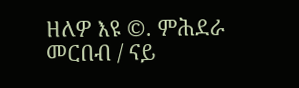ዘለዎ እዩ ©. ምሕደራ መርበብ / ናይ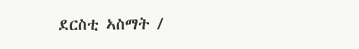ደርስቲ ኣስማት /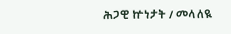ሕጋዊ ኵነታት / መላለዪ